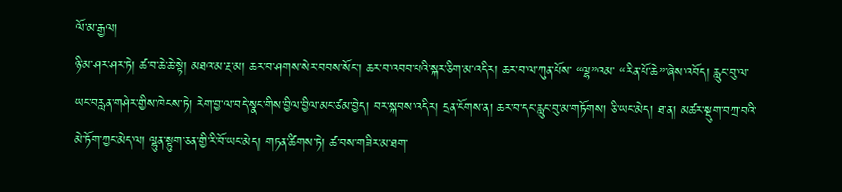ལོ་མ་རྒྱལ།
ཉི་མ་ཤར་ཤར་ཏེ། ཚ་བ་ཆེ་ཆེ་སྟེ། མཐའ་མ་རྔ་མ། ཆར་བ་ཤགས་སེར་བབས་སོང་། ཆར་བ་འབབ་པའི་སྐར་ཅིག་མ་འདིར། ཆར་བ་ལ་ཀུན་པོས་ “ལྷ”འམ་ “རིན་པོ་ཆེ”་ཞེས་འབོད། རླུང་བུ་ལ་ཡང་བརླན་གཤེར་གྱིས་ཁེངས་ཏེ། རེག་བྱ་ལ་བདེ་སྣང་གིས་བྱིལ་བྱིལ་མང་ཙམ་བྱེད། བར་སྐབས་འདིར། དྲན་ངོགས་ན། ཆར་བ་དང་རླུང་བུ་མ་གཏོགས། ཅི་ཡང་མེད། ཐ་ན། མཚར་སྡུག་བཀྲ་བའི་མེ་ཏོག་ཀྱང་མེད་ལ། ལྷུན་སྟུག་ཅན་གྱི་རི་བོ་ཡང་མེད། གཏན་ཚིགས་ཏེ། ཚ་བས་གཟིར་མ་ཐག་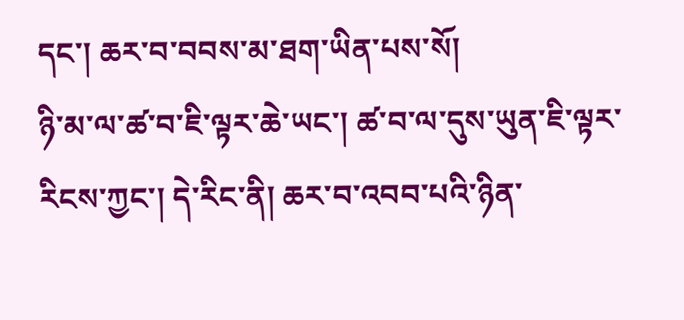དང་། ཆར་བ་བབས་མ་ཐག་ཡིན་པས་སོ།
ཉི་མ་ལ་ཚ་བ་ཇི་ལྟར་ཆེ་ཡང་། ཚ་བ་ལ་དུས་ཡུན་ཇི་ལྟར་རིངས་ཀྱང་། དེ་རིང་ནི། ཆར་བ་འབབ་པའི་ཉིན་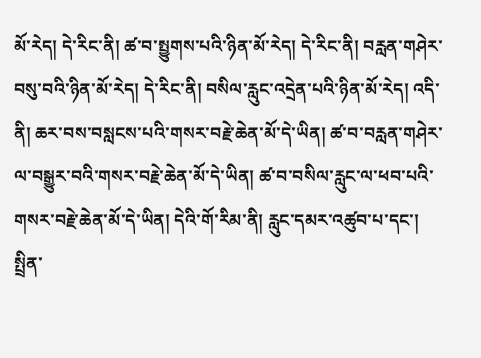མོ་རེད། དེ་རིང་ནི། ཚ་བ་སྤྱུགས་པའི་ཉིན་མོ་རེད། དེ་རིང་ནི། བརླན་གཤེར་བསུ་བའི་ཉིན་མོ་རེད། དེ་རིང་ནི། བསིལ་རླུང་འདྲེན་པའི་ཉིན་མོ་རེད། འདི་ནི། ཆར་བས་བསླངས་པའི་གསར་བརྗེ་ཆེན་མོ་དེ་ཡིན། ཚ་བ་བརླན་གཤེར་ལ་བསྒྱུར་བའི་གསར་བརྗེ་ཆེན་མོ་དེ་ཡིན། ཚ་བ་བསིལ་རླུང་ལ་ཕབ་པའི་གསར་བརྗེ་ཆེན་མོ་དེ་ཡིན། དེའི་གོ་རིམ་ནི། རླུང་དམར་འཚུབ་པ་དང་། སྤྲིན་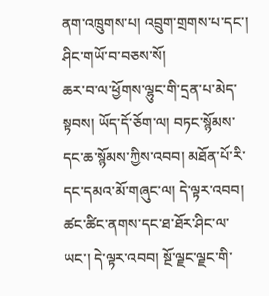ནག་འཁྲུགས་པ། འབྲུག་གྲགས་པ་དང་། ཤིང་གཡོ་བ་བཅས་སོ།
ཆར་བ་ལ་ཕྱོགས་ལྷུང་གི་དྲན་པ་མེད་སྟབས། ཡོད་དོ་ཅོག་ལ། བཏང་སྙོམས་དང་ཆ་སྙོམས་ཀྱིས་འབབ། མཐོན་པོ་རི་དང་དམའ་མོ་གཞུང་ལ། དེ་ལྟར་འབབ། ཚང་ཚིང་ནགས་དང་ཐ་ཐོར་ཤིང་ལ་ཡང་། དེ་ལྟར་འབབ། སྔོ་ལྗང་ལྗང་གི་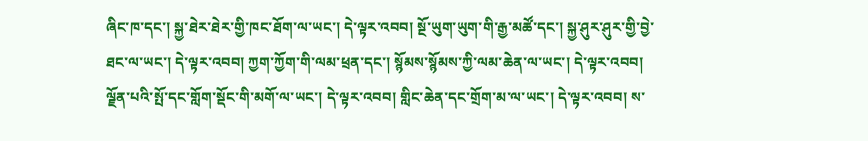ཞིང་ཁ་དང་། སྐྱ་ཐེར་ཐེར་གྱི་ཁང་ཐོག་ལ་ཡང་། དེ་ལྟར་འབབ། སྔོ་ཡུག་ཡུག་གི་རྒྱ་མཚོ་དང་། སྐྱ་ཤུར་ཤུར་གྱི་བྱེ་ཐང་ལ་ཡང་། དེ་ལྟར་འབབ། ཀྱག་ཀྱོག་གི་ལམ་ཕྲན་དང་། སྙོམས་སྙོམས་ཀྱི་ལམ་ཆེན་ལ་ཡང་། དེ་ལྟར་འབབ། ལྗོན་པའི་སྤོ་དང་གློག་སྡོང་གི་མགོ་ལ་ཡང་། དེ་ལྟར་འབབ། གླིང་ཆེན་དང་གྲོག་མ་ལ་ཡང་། དེ་ལྟར་འབབ། ས་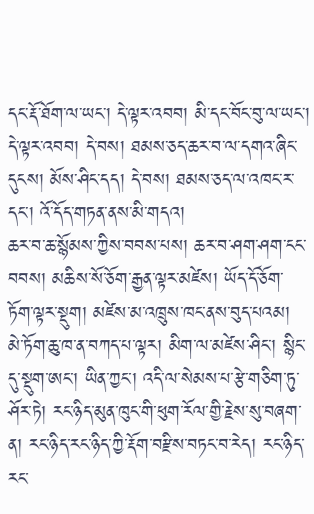དང་རྡོ་ཐོག་ལ་ཡང་། དེ་ལྟར་འབབ། མི་དང་བོང་བུ་ལ་ཡང་། དེ་ལྟར་འབབ། དེ་བས། ཐམས་ཅད་ཆར་བ་ལ་དགའ་ཞིང་དུངས། མོས་ཤིང་དད། དེ་བས། ཐམས་ཅད་ལ་འཁང་ར་དང་། འོ་དོད་གཏན་ནས་མི་གདའ།
ཆར་བ་ཆ་སྙོམས་ཀྱིས་བབས་པས། ཆར་བ་ཤག་ཤག་ངང་བབས། མཆིས་སོ་ཅོག་རྒྱན་ལྟར་མཛེས། ཡོད་དོ་ཅོག་ཏོག་ལྟར་སྡུག། མཛེས་མ་འཁྲུས་ཁང་ནས་བུད་པའམ། མེ་ཏོག་ཆུ་ཁ་ན་བཀད་པ་ལྟར། མིག་ལ་མཛེས་ཤིང་། སྙིང་དུ་སྡུག་ཨང་། ཡིན་ཀྱང་། འདི་ལ་སེམས་པ་རྩེ་གཅིག་ཏུ་ཤོར་ཏེ། རང་ཉིད་མུན་ཁུང་གི་ཕུག་རོལ་གྱི་རྗེས་སུ་བཞག་ན། རང་ཉིད་རང་ཉིད་ཀྱི་རྡོག་བརྫིས་བཏང་བ་རེད། རང་ཉིད་རང་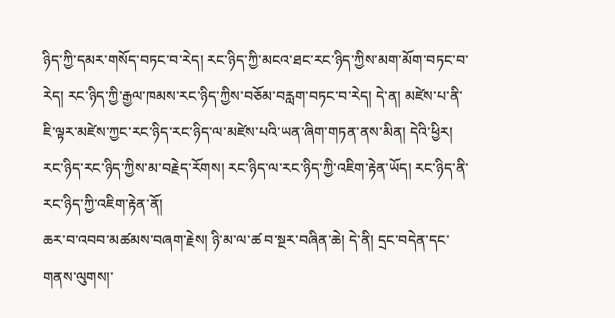ཉིད་ཀྱི་དམར་གསོད་བཏང་བ་རེད། རང་ཉིད་ཀྱི་མངའ་ཐང་རང་ཉིད་ཀྱིས་མག་མོག་བཏང་བ་རེད། རང་ཉིད་ཀྱི་རྒྱལ་ཁམས་རང་ཉིད་ཀྱིས་བཅོམ་བརླག་བཏང་བ་རེད། དེ་ན། མཛེས་པ་ནི་ཇི་ལྟར་མཛེས་ཀྱང་རང་ཉིད་རང་ཉིད་ལ་མཛེས་པའི་ཡན་ཞིག་གཏན་ནས་མིན། དེའི་ཕྱིར། རང་ཉིད་རང་ཉིད་ཀྱིས་མ་བརྗེད་རོགས། རང་ཉིད་ལ་རང་ཉིད་ཀྱི་འཇིག་རྟེན་ཡོད། རང་ཉིད་ནི་རང་ཉིད་ཀྱི་འཇིག་རྟེན་ནོ།
ཆར་བ་འབབ་མཚམས་བཞག་རྗེས། ཉི་མ་ལ་ཚ བ་སྔར་བཞིན་ཆེ། དེ་ནི། དྲང་བདེན་དང་གནས་ལུགས།་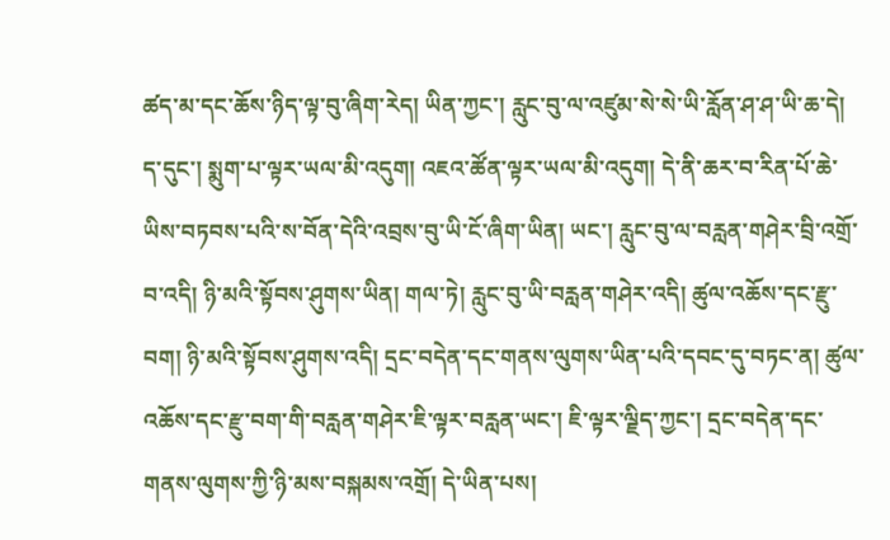ཚད་མ་དང་ཆོས་ཉིད་ལྟ་བུ་ཞིག་རེད། ཡིན་ཀྱང་། རླུང་བུ་ལ་འཛུམ་སེ་སེ་ཡི་རློན་ཤ་ཤ་ཡི་ཆ་དེ། ད་དུང་། སྨུག་པ་ལྟར་ཡལ་མི་འདུག། འཇའ་ཚོན་ལྟར་ཡལ་མི་འདུག། དེ་ནི་ཆར་བ་རིན་པོ་ཆེ་ཡིས་བཏབས་པའི་ས་བོན་དེའི་འབྲས་བུ་ཡི་ངོ་ཞིག་ཡིན། ཡང་། རླུང་བུ་ལ་བརླན་གཤེར་བྲི་འགྲོ་བ་འདི། ཉི་མའི་སྟོབས་ཤུགས་ཡིན། གལ་ཏེ། རླུང་བུ་ཡི་བརླན་གཤེར་འདི། ཚུལ་འཆོས་དང་རྫུ་བག། ཉི་མའི་སྟོབས་ཤུགས་འདི། དྲང་བདེན་དང་གནས་ལུགས་ཡིན་པའི་དབང་དུ་བཏང་ན། ཚུལ་འཆོས་དང་རྫུ་བག་གི་བརླན་གཤེར་ཇི་ལྟར་བརླན་ཡང་། ཇི་ལྟར་ལྗིད་ཀྱང་། དྲང་བདེན་དང་གནས་ལུགས་ཀྱི་ཉི་མས་བསྐམས་འགྲོ། དེ་ཡིན་པས།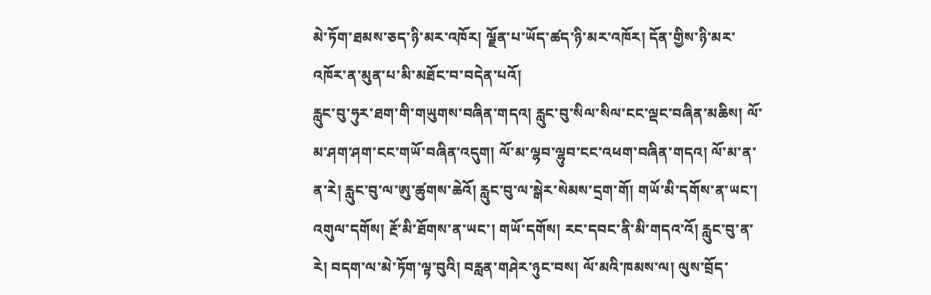མེ་ཏོག་ཐམས་ཅད་ཉི་མར་འཁོར། ལྗོན་པ་ཡོད་ཚད་ཉི་མར་འཁོར། དོན་གྱིས་ཉི་མར་འཁོར་ན་མུན་པ་མི་མཐོང་བ་བདེན་པའོ།
རླུང་བུ་ཧུར་ཐག་གི་གཡུགས་བཞིན་གདའ། རླུང་བུ་སིལ་སིལ་ངང་ལྡང་བཞིན་མཆིས། ལོ་མ་ཤག་ཤག་ངང་གཡོ་བཞིན་འདུག། ལོ་མ་ལྷབ་ལྷུབ་ངང་འཕག་བཞིན་གདའ། ལོ་མ་ན་ན་རེ། རླུང་བུ་ལ་ཨུ་ཚུགས་ཆེའོ། རླུང་བུ་ལ་སྒེར་སེམས་དྲག་གོ། གཡོ་མི་དགོས་ན་ཡང་། འགུལ་དགོས། རྔོ་མི་ཐོགས་ན་ཡང་། གཡོ་དགོས། རང་དབང་ནི་མི་གདའ་འོ། རླུང་བུ་ན་རེ། བདག་ལ་མེ་ཏོག་ལྟ་བུའི། བརླན་གཤེར་ཉུང་བས། ལོ་མའི་ཁམས་ལ། ལུས་བྲོད་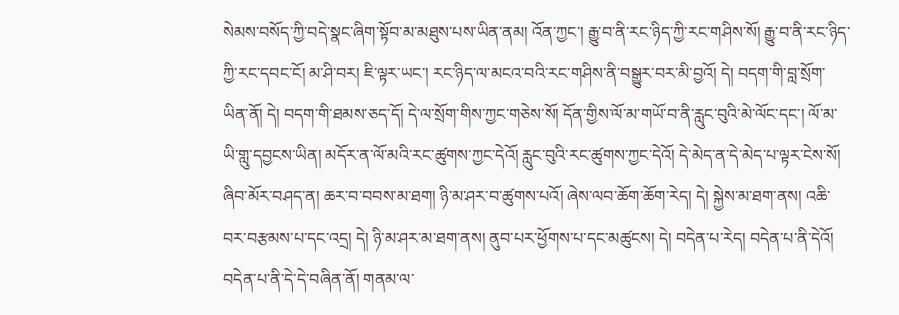སེམས་བསོད་ཀྱི་བདེ་སྣང་ཞིག་སྟོབ་མ་མཐུས་པས་ཡིན་ནམ། འོན་ཀྱང་། རྒྱུ་བ་ནི་རང་ཉིད་ཀྱི་རང་གཤིས་སོ། རྒྱུ་བ་ནི་རང་ཉིད་ཀྱི་རང་དབང་ངོ། མ་ཤི་བར། ཇི་ལྟར་ཡང་། རང་ཉིད་ལ་མངའ་བའི་རང་གཤིས་ནི་བསྒྱུར་བར་མི་བྱའོ། དེ། བདག་གི་བླ་སྲོག་ཡིན་ནོ། དེ། བདག་གི་ཐམས་ཅད་དོ། དེ་ལ་སྲོག་གིས་ཀྱང་གཅེས་སོ། དོན་གྱིས་ལོ་མ་གཡོ་བ་ནི་རླུང་བུའི་མེ་ལོང་དང་། ལོ་མ་ཡི་གླུ་དབྱངས་ཡིན། མདོར་ན་ལོ་མའི་རང་ཚུགས་ཀྱང་དེའོ། རླུང་བུའི་རང་ཚུགས་ཀྱང་དེའོ། དེ་མེད་ན་དེ་མེད་པ་ལྟར་ངེས་སོ།
ཞིབ་མོར་བཤད་ན། ཆར་བ་བབས་མ་ཐག། ཉི་མ་ཤར་བ་ཚུགས་པའོ། ཞེས་ལབ་ཆོག་ཆོག་རེད། དེ། སྐྱེས་མ་ཐག་ནས། འཆི་བར་བརྩམས་པ་དང་འདྲ། དེ། ཉི་མ་ཤར་མ་ཐག་ནས། ནུབ་པར་ཕྱོགས་པ་དང་མཚུངས། དེ། བདེན་པ་རེད། བདེན་པ་ནི་དེའོ། བདེན་པ་ནི་དེ་དེ་བཞིན་ནོ། གནམ་ལ་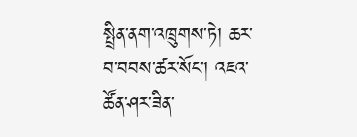སྤྲིན་ནག་འཁྲུགས་ཏེ། ཆར་བ་བབས་ཚར་སོང་། འཇའ་ཚོན་ཤར་ཟིན་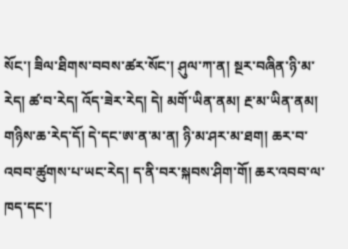སོང་། ཟིལ་ཐིགས་བབས་ཚར་སོང་། ཤུལ་ཀ་ན། སྔར་བཞིན་ཉི་མ་རེད། ཚ་བ་རེད། འོད་ཟེར་རེད། དེ། མགོ་ཡིན་ནམ། རྔ་མ་ཡིན་ནམ། གཉིས་ཆ་རེད་དོ། དེ་དང་ཨ་ན་མ་ན། ཉི་མ་ཤར་མ་ཐག། ཆར་བ་འབབ་ཚུགས་པ་ཡང་རེད། ད་ནི་བར་སྐབས་ཤིག་གོ། ཆར་འབབ་ལ་ཁད་དང་།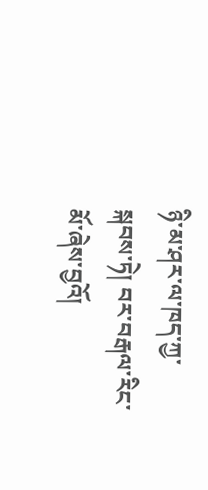ཉི་མ་ཤར་ལ་ཁད་ཀྱ་སྐབས་ཏེ། བར་བརྒལ་རིང་མོ་ཞེས་བྱའོ།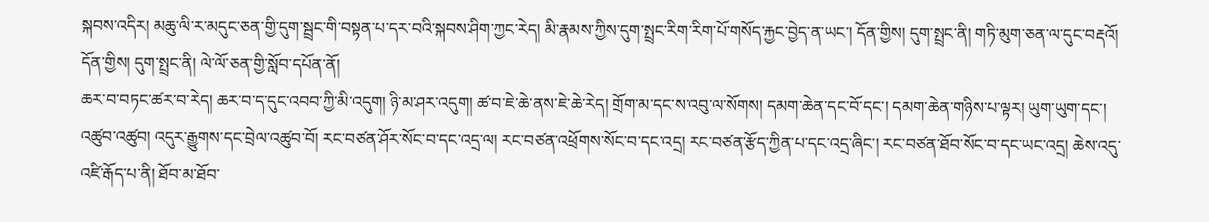སྐབས་འདིར། མཆུ་ལི་ར་མདུང་ཅན་གྱི་དུག་སྦྲང་གི་བསྟན་པ་དར་བའི་སྐབས་ཤིག་ཀྱང་རེད། མི་རྣམས་ཀྱིས་དུག་སྤྲང་རིག་རིག་པོ་གསོད་རྐྱང་བྱེད་ན་ཡང་། དོན་གྱིས། དུག་སྤྲང་ནི། གཏི་མུག་ཅན་ལ་དུང་བརྡའོ། དོན་གྱིས། དུག་སྤྲང་ནི། ལེ་ལོ་ཅན་གྱི་སློབ་དཔོན་ནོ།
ཆར་བ་བཏང་ཚར་བ་རེད། ཆར་བ་ད་དུང་འབབ་ཀྱི་མི་འདུག། ཉི་མ་ཤར་འདུག། ཚ་བ་ཇེ་ཆེ་ནས་ཇེ་ཆེ་རེད། གྲོག་མ་དང་ས་འབུ་ལ་སོགས། དམག་ཆེན་དང་བོ་དང་། དམག་ཆེན་གཉིས་པ་ལྟར། ཡུག་ཡུག་དང་། འཚུབ་འཚུབ། འདུར་རྒྱུགས་དང་བྲེལ་འཚུབ་བོ། རང་བཙན་ཤོར་སོང་བ་དང་འདྲ་ལ། རང་བཙན་འཕྲོགས་སོང་བ་དང་འདྲ། རང་བཙན་རྩོད་ཀྱིན་པ་དང་འདྲ་ཞིང་། རང་བཙན་ཐོབ་སོང་བ་དང་ཡང་འདྲ། ཆེས་འདུ་འཛི་རྒོད་པ་ནི། ཐོབ་མ་ཐོབ་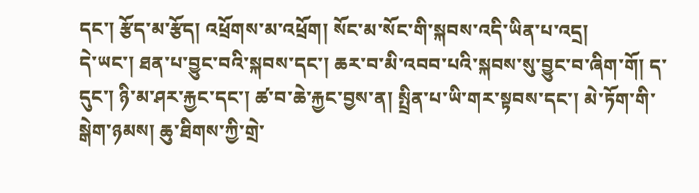དང་། རྩོད་མ་རྩོད། འཕྲོགས་མ་འཕྲོག། སོང་མ་སོང་གི་སྐབས་འདི་ཡིན་པ་འདྲ།
དེ་ཡང་། ཐན་པ་བྱུང་བའི་སྐབས་དང་། ཆར་བ་མི་འབབ་པའི་སྐབས་སུ་བྱུང་བ་ཞིག་གོ། ད་དུང་། ཉི་མ་ཤར་རྐྱང་དང་། ཚ་བ་ཆེ་རྐྱང་བྱས་ན། སྤྲིན་པ་ཡི་གར་སྟབས་དང་། མེ་ཏོག་གི་སྒེག་ཉམས། ཆུ་ཐིགས་ཀྱི་གྲེ་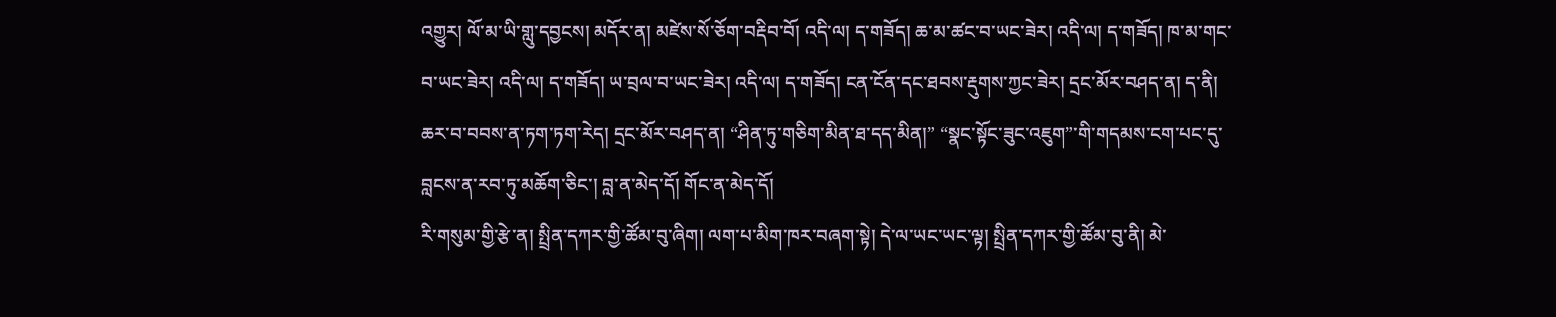འགྱུར། ལོ་མ་ཡི་གླུ་དབྱངས། མདོར་ན། མཛེས་སོ་ཅོག་བརྡིབ་བོ། འདི་ལ། ད་གཟོད། ཆ་མ་ཚང་བ་ཡང་ཟེར། འདི་ལ། ད་གཟོད། ཁ་མ་གང་བ་ཡང་ཟེར། འདི་ལ། ད་གཟོད། ཡ་བྲལ་བ་ཡང་ཟེར། འདི་ལ། ད་གཟོད། ངན་ངོན་དང་ཐབས་རྡུགས་ཀྱང་ཟེར། དྲང་མོར་བཤད་ན། ད་ནི། ཆར་བ་བབས་ན་ཏག་ཏག་རེད། དྲང་མོར་བཤད་ན། “ཤིན་ཏུ་གཅིག་མིན་ཐ་དད་མིན།” “སྣང་སྟོང་ཟུང་འཇུག”་གི་གདམས་ངག་པང་དུ་བླངས་ན་རབ་ཏུ་མཆོག་ཅིང་། བླ་ན་མེད་དོ། གོང་ན་མེད་དོ།
རི་གསུམ་གྱི་རྩེ་ན། སྤྲིན་དཀར་གྱི་ཚོམ་བུ་ཞིག། ལག་པ་མིག་ཁར་བཞག་སྟེ། དེ་ལ་ཡང་ཡང་ལྟ། སྤྲིན་དཀར་གྱི་ཚོམ་བུ་ནི། མེ་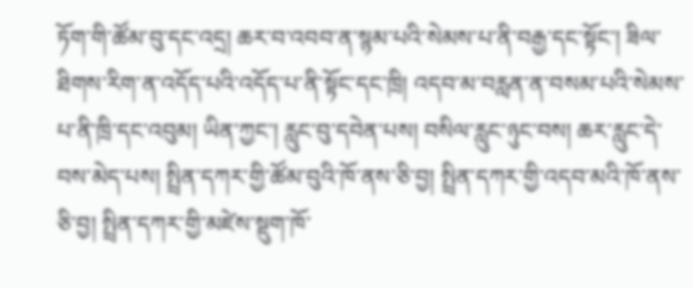ཏོག་གི་ཚོམ་བུ་དང་འདྲ། ཆར་བ་འབབ་ན་སྙམ་པའི་སེམས་པ་ནི་བརྒྱ་དང་སྟོང་། ཟིལ་ཐིགས་རིག་ན་འདོད་པའི་འདོད་པ་ནི་སྟོང་དང་ཁྲི། འདབ་མ་བརླན་ན་བསམ་པའི་སེམས་པ་ནི་ཁྲི་དང་འབུམ། ཡིན་ཀྱང་། རླུང་བུ་དབེན་པས། བསིལ་རླུང་ཉུང་བས། ཆར་རླུང་དེ་བས་མེད་པས། སྤྲིན་དཀར་གྱི་ཚོམ་བུའི་ཁོ་ནས་ཅི་བྱ། སྤྲིན་དཀར་གྱི་འདབ་མའི་ཁོ་ནས་ཅི་བྱ། སྤྲིན་དཀར་གྱི་མཛེས་སྡུག་ཁོ་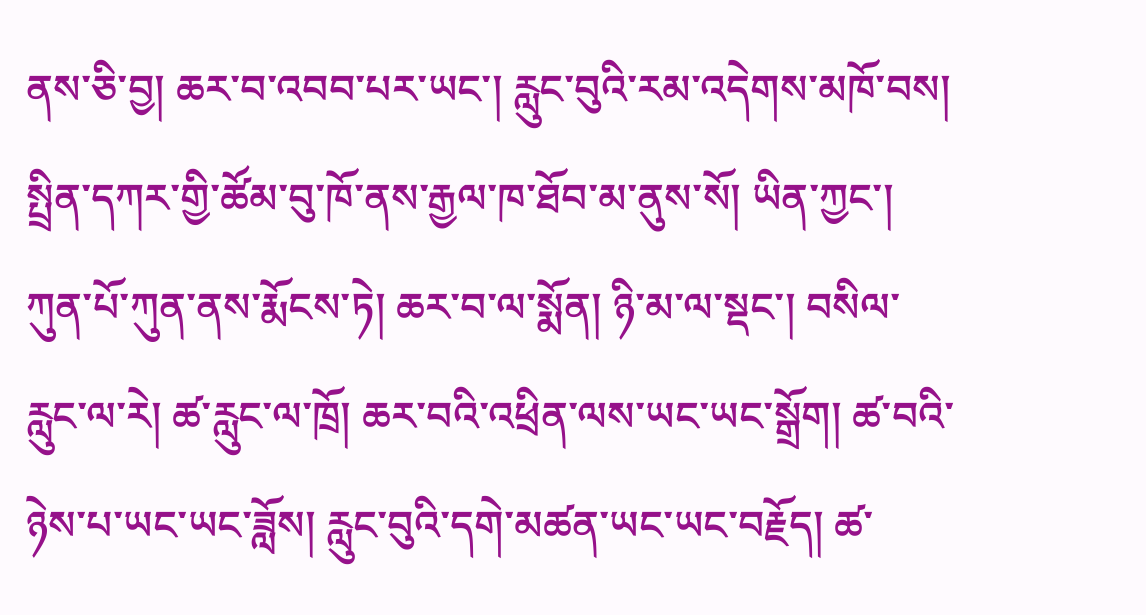ནས་ཅི་བྱ། ཆར་བ་འབབ་པར་ཡང་། རླུང་བུའི་རམ་འདེགས་མཁོ་བས། སྤྲིན་དཀར་གྱི་ཚོམ་བུ་ཁོ་ནས་རྒྱལ་ཁ་ཐོབ་མ་ནུས་སོ། ཡིན་ཀྱང་། ཀུན་པོ་ཀུན་ནས་རྨོངས་ཏེ། ཆར་བ་ལ་སྨོན། ཉི་མ་ལ་སྡང་། བསིལ་རླུང་ལ་རེ། ཚ་རླུང་ལ་ཁྲོ། ཆར་བའི་འཕྲིན་ལས་ཡང་ཡང་སྒྲོག། ཚ་བའི་ཉེས་པ་ཡང་ཡང་ཟློས། རླུང་བུའི་དགེ་མཚན་ཡང་ཡང་བརྗོད། ཚ་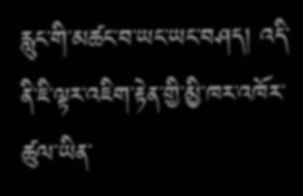རླུང་གི་མཚང་བ་ཡང་ཡང་བཤད། འདི་ནི་ཇི་ལྟར་འཇིག་རྟེན་གྱི་མྱི་ཁར་འཁོར་ཚུལ་ཡིན་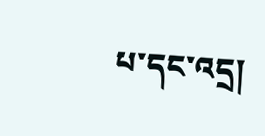པ་དང་འདྲ།